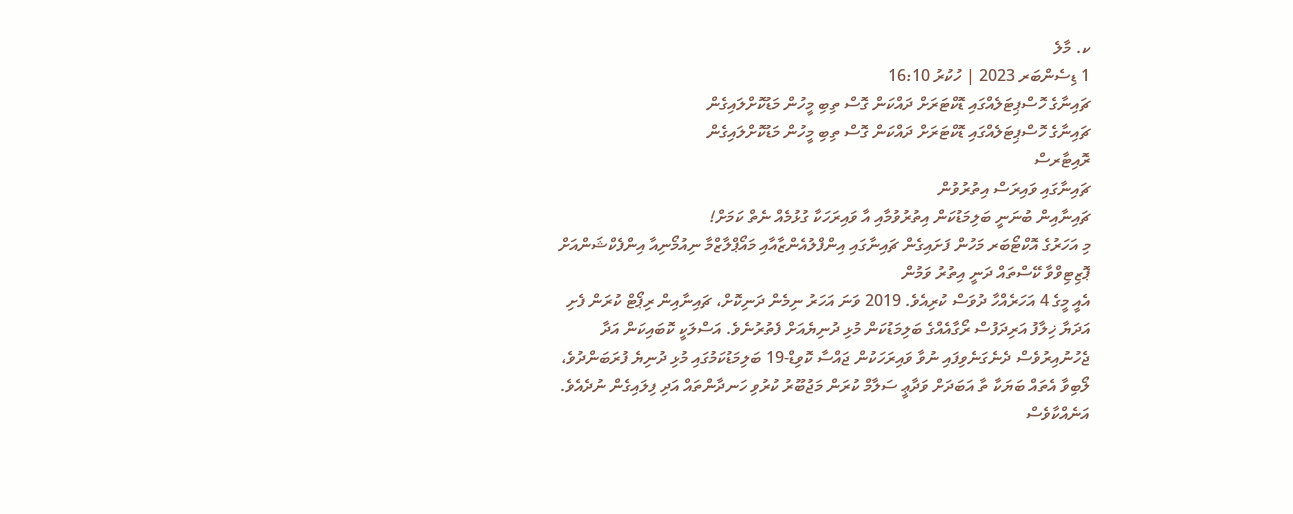ކ. މާލެ
1 ޑިސެންބަރ 2023 | ހުކުރު 16:10
ޗައިނާގެ ހޮސްޕިޓަލެއްގައި ޑޮކްޓަރަށް ދައްކަން ގޮސް ތިބި މީހުން މަޑުކޮށްލައިގެން
ޗައިނާގެ ހޮސްޕިޓަލެއްގައި ޑޮކްޓަރަށް ދައްކަން ގޮސް ތިބި މީހުން މަޑުކޮށްލައިގެން
ރޮއިޓާރސް
ޗައިނާގައި ވައިރަސް އިތުރުވުން
ޗައިނާއިން ބުނަނީ ބަލިމަޑުކަން އިތުރުވުމާއި އާ ވައިރަހަކާ ގުޅުމެއް ނެތް ކަމަށް!
މި އަހަރުގެ އޮކްޓޯބަރ މަހުން ފަށައިގެން ޗައިނާގައި އިންފްލުއެންޒާއާއި މައޯޕްލާޒްމާ ނިއުމޯނިއާ އިންފެކްޝަންއަށް ޕޮޒިޓިވްވާ ކޭސްތައް ދަނީ އިތުރު ވަމުން
އެއީ މީގެ 4 އަހަރެއްހާ ދުވަސް ކުރިއެވެ. 2019 ވަނަ އަހަރު ނިމެން ދަނިކޮށް، ޗައިނާއިން ރިޕޯޓް ކުރަން ފެށި އަދަޔާ ޚިލާފު އަރިދަފުސް ރޯގާއެއްގެ ބަލިމަޑުކަން މުޅި ދުނިޔެއަށް ފެތުރުނެވެ. އަސްލަކީ ކޮބައިކަން އަދާ ޖެހުނުއިރުވެސް ދެނެގަނެވިފައި ނުވާ ވައިރަހަކުން ޖައްސާ ކޮވިޑް-19 ބަލިމަޑުކަމުގައި މުޅި ދުނިޔެ ފުރަބަންދުވެ، ލޯބިވާ އެތައް ބަޔަކާ ތާ އަބަދަށް ވަދާޢީ ސަލާމް ކުރަން މަޖުބޫރު ކުރުވި ހަނދާންތައް އަދި ފިލައިގެން ނުދެއެވެ. އަނެއްކާވެސް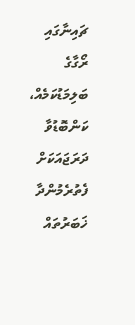ޗައިނާގައި ރޯގާގެ ބަލިމަޑުކަމެއް، ކަންބޮޑުވާ ދަރަޖައަކަށް ފެތުރެމުންދާ ޚަބަރުތައް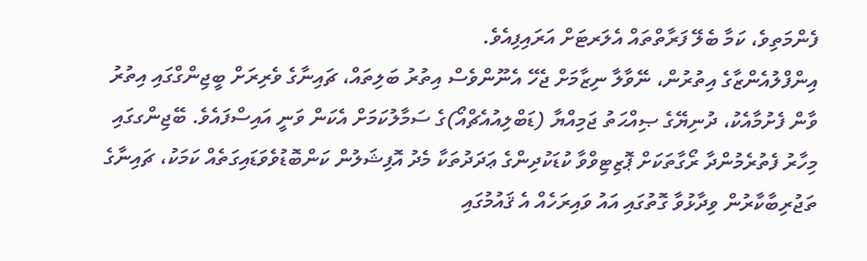ފެންމަތިވެ، ކަމާ ބެލޭ ފަރާތްތައް އެލަރޓަށް އަރައިފިއެވެ.
އިންފްލުއެންޒާގެ އިތުރުން، ނޭވާލާ ނިޒާމަށް ޖެހޭ އެނޫންވެސް އިތުރު ބަލިތައް، ޗައިނާގެ ވެރިރަށް ބީޖިންގްގައި އިތުރު ވާން ފެށުމާއެކު، ދުނިޔޭގެ ޞިއްޙަތު ޖަމިއްޔާ (ޑަބްލިއުއެޗްއޯ)ގެ ސަމާލުކަމަށް އެކަން ވަނީ އައިސްފައެވެ. ބޭޖިންގގައި މިހާރު ފެތުރެމުންދާ ރޯގާތަކަށް ޕޮޒިޓިވްވާ ކުޑަކުދިންގެ ޢަދަދުތަކާ މެދު އޮފިޝަލުން ކަންބޮޑުވެވަޑައިގަތެއް ކަމަކު، ޗައިނާގެ ތަޖުރިބާކާރުން ވިދާޅުވާ ގޮތުގައި އައު ވައިރަހެއް އެ ޤައުމުގައި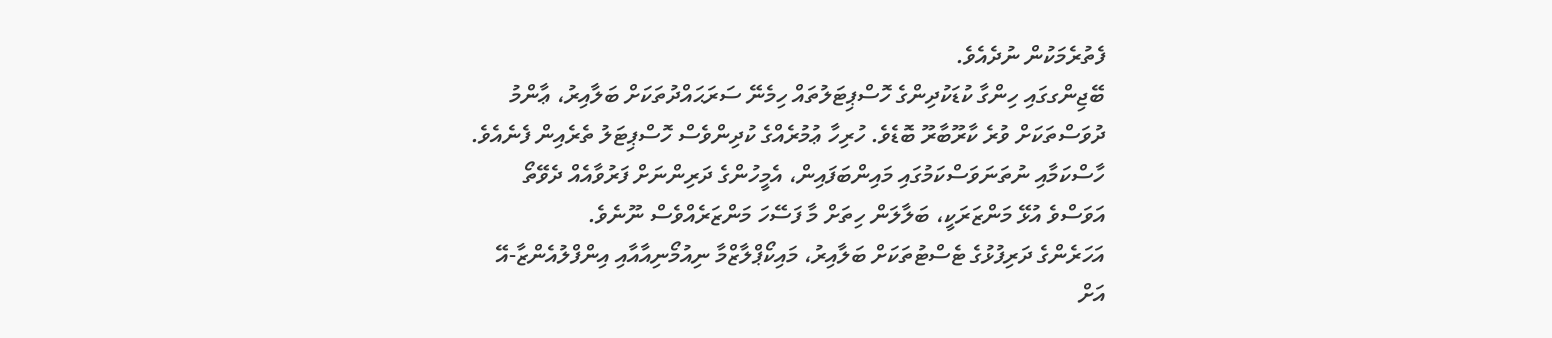ފެތުރެމަކުން ނުދެއެވެ.
ބޭޖިންގގައި ހިންގާ ކުޑަކުދިންގެ ހޮސްޕިޓަލުތައް ހިމެނޭ ސަރަޙައްދުތަކަށް ބަލާއިރު، ޢާންމު ދުވަސްތަކަށް ވުރެ ކާރޫބާރޫ ބޮޑެވެ. ހުރިހާ ޢުމުރެއްގެ ކުދިންވެސް ހޮސްޕިޓަލު ތެރެއިން ފެނެއެވެ. ހާސްކަމާއި ނުތަނަވަސްކަމުގައި މައިންބަފައިން، އެމީހުންގެ ދަރިންނަށް ފަރުވާއެއް ދެވޭތޯ އަވަސްވެ އުޅޭ މަންޒަރަކީ، ބަލާލަން ހިތަށް މާ ފަސޭހަ މަންޒަރެއްވެސް ނޫނެވެ.
އަހަރެންގެ ދަރިފުޅުގެ ޓެސްޓުތަކަށް ބަލާއިރު، މައިކޯޕްލާޒްމާ ނިއުމޯނިއާއާއި އިންފްލުއެންޒާ-އޭ އަށް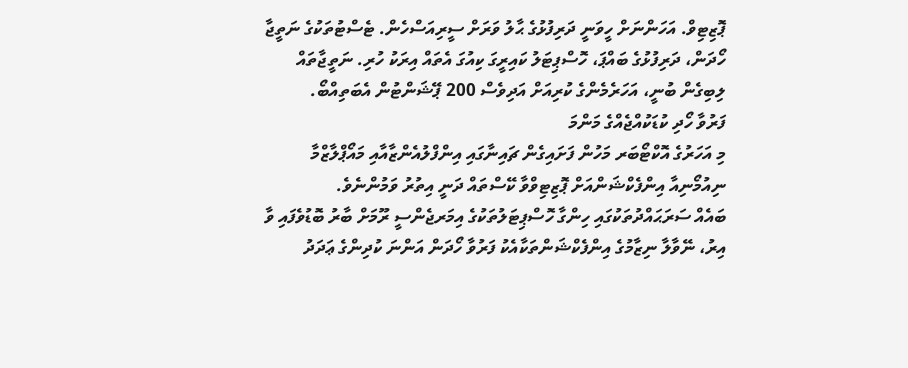ޕޮޒިޓިވް. އަހަންނަށް ހީވަނީ ދަރިފުޅުގެ ޙާލު ވަރަށް ސީރިއަސްހެން. ޓެސްޓުތަކުގެ ނަތީޖާ ހޯދަން، ދަރިފުޅުގެ ބައްޕަ، ހޮސްޕިޓަލު ކައިރީގަ ކިއުގަ އެތައް އިރަކު ހުރި. ނަތީޖާތައް ލިބިގެން ބުނީ، އަހަރެމެންގެ ކުރިއަށް އަދިވެސް 200 ޕޭޝަންޓުން އެބަތިއްބޯ.
ފަރުވާ ހޯދި ކުޑަކުއްޖެއްގެ މަންމަ
މި އަހަރުގެ އޮކްޓޯބަރ މަހުން ފަށައިގެން ޗައިނާގައި އިންފްލުއެންޒާއާއި މައޯޕްލާޒްމާ ނިއުމޯނިއާ އިންފެކްޝަންއަށް ޕޮޒިޓިވްވާ ކޭސްތައް ދަނީ އިތުރު ވަމުންނެވެ.
ބައެއް ސަރަޙައްދުތަކުގައި ހިންގާ ހޮސްޕިޓަލުތަކުގެ އިމަރޖެންސީ ރޫމަށް ބާރު ބޮޑުވެފައި ވާ އިރު، ނޭވާލާ ނިޒާމުގެ އިންފެކްޝަންތަކާއެކު ފަރުވާ ހޯދަން އަންނަ ކުދިންގެ ޢަދަދު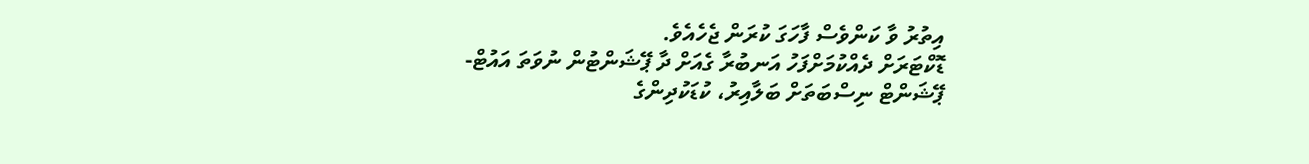އިތުރު ވާ ކަންވެސް ފާހަގަ ކުރަން ޖެހެއެވެ.
ޑޮކްޓަރަށް ދެއްކުމަށްފަހު އަނބުރާ ގެއަށް ދާ ޕޭޝަންޓުން ނުވަތަ އައުޓް-ޕޭޝަންޓް ނިސްބަތަށް ބަލާއިރު، ކުޑަކުދިންގެ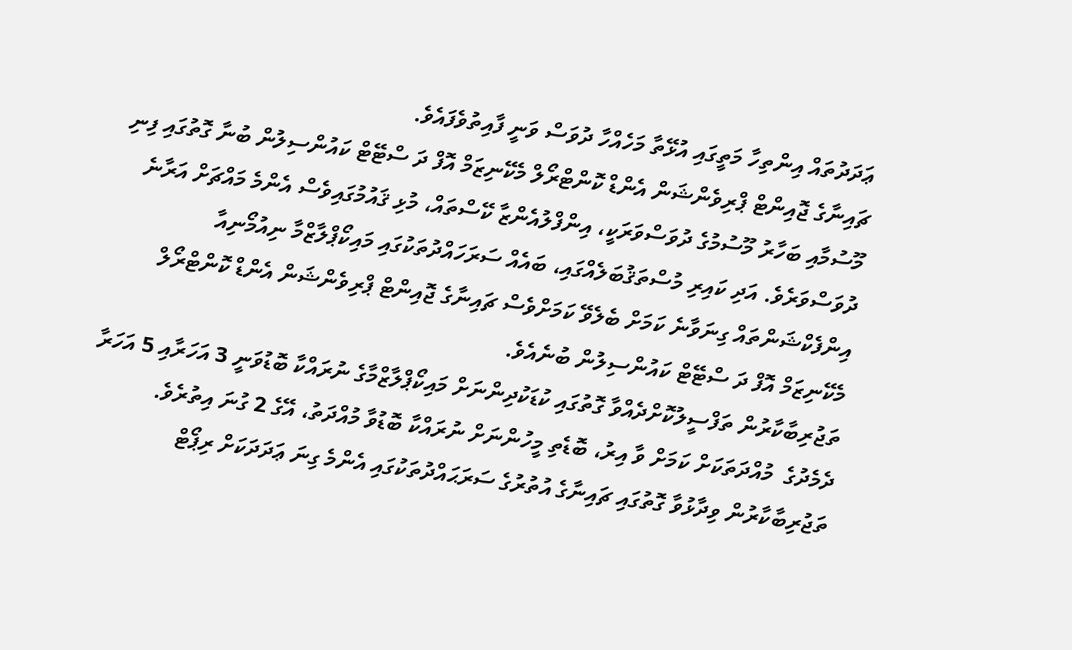ޢަދަދުތައް އިންތިހާ މަތީގައި އުޅޭތާ މަހެއްހާ ދުވަސް ވަނީ ފާއިތުވެފައެވެ.
ޗައިނާގެ ޖޮއިންޓް ޕްރިވެންޝަން އެންޑް ކޮންޓްރޯލް މެކޭނިޒަމް އޮފް ދަ ސްޓޭޓް ކައުންސިލުން ބުނާ ގޮތުގައި ފިނި މޫސުމާއި ބަހާރު މޫސުމުގެ ދުވަސްވަރަކީ، އިންފްލުއެންޒާ ކޭސްތައް، މުޅި ޤައުމުގައިވެސް އެންމެ މައްޗަށް އަރާނެ ދުވަސްވަރެވެ. އަދި ކައިރި މުސްތަޤުބަލެއްގައި، ބައެއް ސަރަހައްދުތަކުގައި މައިކޯޕްލާޒްމާ ނިއުމޯނިއާ އިންފެކްޝަންތައް ގިނަވާނެ ކަމަށް ބެލެވޭ ކަމަށްވެސް ޗައިނާގެ ޖޮއިންޓް ޕްރިވެންޝަން އެންޑް ކޮންޓްރޯލް މެކޭނިޒަމް އޮފް ދަ ސްޓޭޓް ކައުންސިލުން ބުނެއެވެ.
ތަޖުރިބާކާރުން ތަފްސީލުކޮށްދެއްވާ ގޮތުގައި ކުޑަކުދިންނަށް މައިކޯޕްލާޒްމާގެ ނުރައްކާ ބޮޑުވަނީ 3 އަހަރާއި 5 އަހަރާ ދެމެދުގެ  މުއްދަތަކަށް ކަމަށް ވާ އިރު، ބޮޑެތި މީހުންނަށް ނުރައްކާ ބޮޑުވާ މުއްދަތު، އޭގެ 2 ގުނަ އިތުރެވެ.
ތަޖުރިބާކާރުން ވިދާޅުވާ ގޮތުގައި ޗައިނާގެ އުތުރުގެ ސަރަޙައްދުތަކުގައި އެންމެ ގިނަ ޢަދަދަކަށް ރިޕޯޓް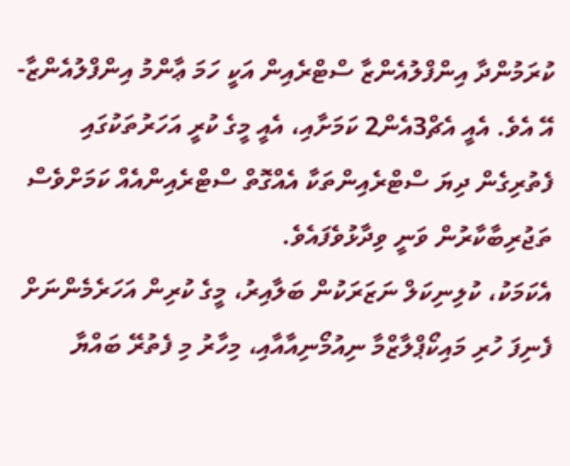ކުރަމުންދާ އިންފްލުއެންޒާ ސްޓްރެއިން އަކީ ހަމަ ޢާންމު އިންފްލުއެންޒާ-އޭ އެވެ. އެއީ އެޗް3އެން2 ކަމަށާއި، އެއީ މީގެ ކުރީ އަހަރުތަކުގައި ފެތުރިގެން ދިޔަ ސްޓްރެއިންތަކާ އެއްގޮތް ސްޓްރެއިންއެއް ކަމަށްވެސް ތަޖުރިބާކާރުން ވަނީ ވިދާޅުވެފައެވެ.
އެކަމަކު، ކުލިނިކަލް ނަޒަރަކުން ބަލާއިރު، މީގެ ކުރިން އަހަރެމެންނަށް ފެނިފަ ހުރި މައިކޯޕްލާޒްމާ ނިއުމޯނިއާއާއި، މިހާރު މި ފެތުރޭ ބައްޔާ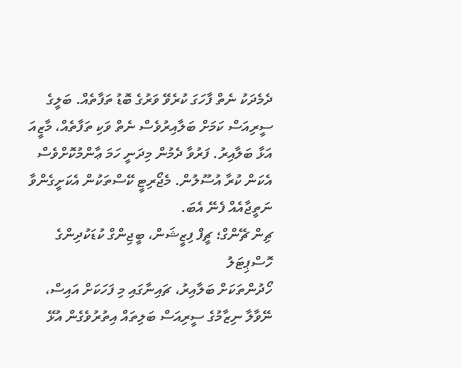ދެމެދަކު ނެތް ފާހަގަ ކުރެވޭ ވަރުގެ ބޮޑު ތަފާތެއް. ބަލީގެ ސީރިއަސް ކަމަށް ބަލާއިރުވެސް ނެތް ވަކި ތަފާތެއް، މާޒީއަ އަޅާ ބަލާއިރު. ފަރުވާ ދެމުން މިދަނީ ހަމަ ޢާންމުކޮށްވެސް އެކަން ކުރާ އުސޫލުން. މެޖޯރިޓީ ކޭސްތަކުން އެކަށީގެންވާ ނަތީޖާއެއް ފެނޭ އެބަ.
ޗިން ޗޭންގް؛ ޗީފް ފިޒީޝަން، ބީޖިންގް ކުޑަކުދިންގެ ހޮސްޕިޓަލު
ހޯދުންތަކަށް ބަލާއިރު، ޗައިނާގައި މި ފަހަކަށް އައިސް، ނޭވާލާ ނިޒާމުގެ ސީރިއަސް ބަލިތައް އިތުރުވެގެން އުޅޭ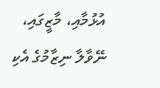އުޅުމާއި، މާޒީގައި، ނޭވާލާ ނިޒާމުގެ އެކި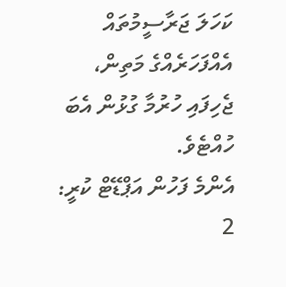ކަހަލަ ޖަރާސީމުތައް އެއްފަހަރެއްގެ މަތިން، ޖެހިފައި ހުރުމާ ގުޅުން އެބަ ހުއްޓެވެ.
އެންމެ ފަހުން އަޕްޑޭޓް ކުރީ: 2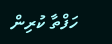ހަފްތާ ކުރިން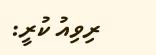ރިވިއު ކުރީ: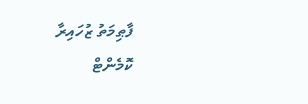ފާޠިމަތު ޒުހައިރާ
ކޮމެންޓް